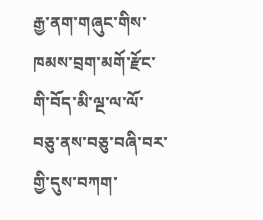རྒྱ་ནག་གཞུང་གིས་ཁམས་བྲག་མགོ་རྫོང་གི་བོད་མི་ལྔ་ལ་ལོ་བཅུ་ནས་བཅུ་བཞི་བར་གྱི་དུས་བཀག་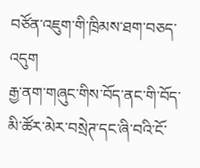བཙོན་འཇུག་གི་ཁྲིམས་ཐག་བཅད་འདུག
རྒྱ་ནག་གཞུང་གིས་བོད་ནང་གི་བོད་མི་ཚོར་མེར་བསྲེཊ་དང་ཞི་བའི་ངོ་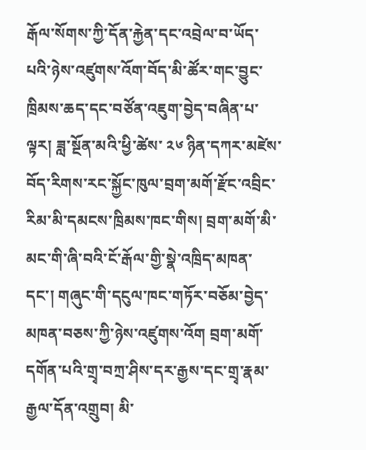རྒོལ་སོགས་ཀྱི་དོན་རྐྱེན་དང་འབྲེལ་བ་ཡོད་པའི་ཉེས་འཛུགས་འོག་བོད་མི་ཚོར་གང་བྱུང་ཁྲིམས་ཆད་དང་བཙོན་འཇུག་བྱེད་བཞིན་པ་ལྟར། ཟླ་སྔོན་མའི་ཕྱི་ཚེས་ ༢༦ ཉིན་དཀར་མཛེས་བོད་རིགས་རང་སྐྱོང་ཁུལ་བྲག་མགོ་རྫོང་འབྲིང་རིམ་མི་དམངས་ཁྲིམས་ཁང་གིས། བྲག་མགོ་མི་མང་གི་ཞི་བའི་ངོ་རྒོལ་གྱི་སྣེ་འཁྲིད་མཁན་དང་། གཞུང་གི་དངུལ་ཁང་གཏོར་བཅོམ་བྱེད་མཁན་བཅས་ཀྱི་ཉེས་འཛུགས་འོག བྲག་མགོ་དགོན་པའི་གྲྭ་བཀྲ་ཤིས་དར་རྒྱས་དང་གྲྭ་རྣམ་རྒྱལ་དོན་འགྲུབ། མི་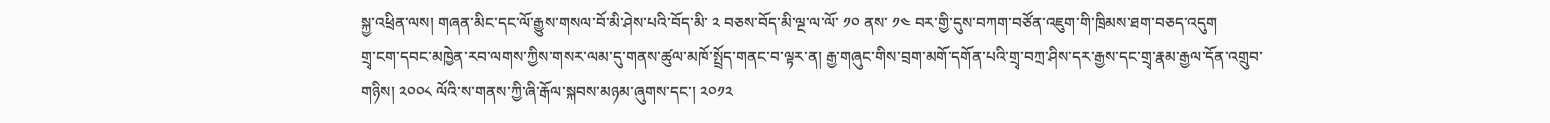སྐྱ་འཕྲིན་ལས། གཞན་མིང་དང་ལོ་རྒྱུས་གསལ་བོ་མི་ཤེས་པའི་བོད་མི་ ༢ བཅས་བོད་མི་ལྔ་ལ་ལོ་ ༡༠ ནས་ ༡༤ བར་གྱི་དུས་བཀག་བཙོན་འཇུག་གི་ཁྲིམས་ཐག་བཅད་འདུག
གྲྭ་ངག་དབང་མཁྱེན་རབ་ལགས་ཀྱིས་གསར་ལམ་དུ་གནས་ཚུལ་མཁོ་སྤྲོད་གནང་བ་ལྟར་ན། རྒྱ་གཞུང་གིས་བྲག་མགོ་དགོན་པའི་གྲྭ་བཀྲ་ཤིས་དར་རྒྱས་དང་གྲྭ་རྣམ་རྒྱལ་དོན་འགྲུབ་གཉིས། ༢༠༠༨ ལོའི་ས་གནས་ཀྱི་ཞི་རྒོལ་སྐབས་མཉམ་ཞུགས་དང་། ༢༠༡༢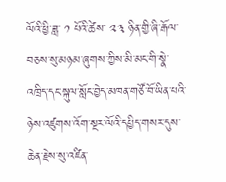ལོའི་ཕྱི་ཟླ་ ༡ པོའི་ཚེས་ ༢༣ ཉིན་གྱི་ཞི་རྒོལ་བཅས་སུ་མཉམ་ཞུགས་ཀྱིས་མི་མང་གི་སྣེ་འཁྲིད་དང་སྐུལ་སློང་བྱེད་མཁན་གཙོ་བོ་ཡིན་པའི་ཉེས་འཛུགས་འོག་སྔར་ལོའི་དཔྱིད་གསར་དུས་ཆེན་རྗེས་སུ་འཛིན་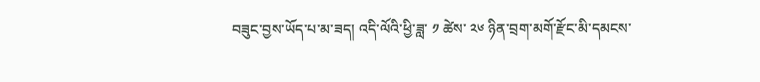བཟུང་བྱས་ཡོད་པ་མ་ཟད། འདི་ལོའི་ཕྱི་ཟླ་ ༡ ཚེས་ ༢༦ ཉིན་བྲག་མགོ་རྫོང་མི་དམངས་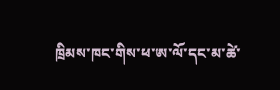ཁྲིམས་ཁང་གིས་ཕ་ཨ་ལོ་དང་མ་ཚེ་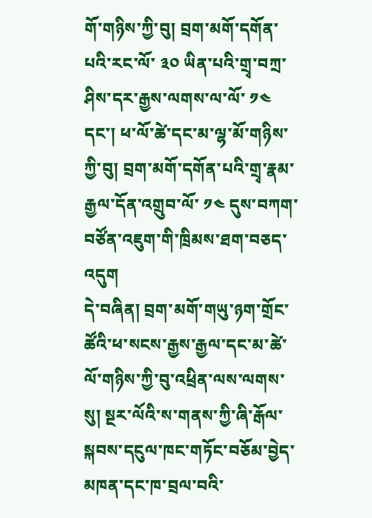གོ་གཉིས་ཀྱི་བུ། བྲག་མགོ་དགོན་པའི་རང་ལོ་ ༣༠ ཡིན་པའི་གྲྭ་བཀྲ་ཤིས་དར་རྒྱས་ལགས་ལ་ལོ་ ༡༤ དང་། ཕ་ལོ་ཚེ་དང་མ་ལྷ་མོ་གཉིས་ཀྱི་བུ། བྲག་མགོ་དགོན་པའི་གྲྭ་རྣམ་རྒྱལ་དོན་འགྲུབ་ལོ་ ༡༤ དུས་བཀག་བཙོན་འཇུག་གི་ཁྲིམས་ཐག་བཅད་འདུག
དེ་བཞིན། བྲག་མགོ་གཡུ་ཉག་གྲོང་ཚོའི་ཕ་སངས་རྒྱས་རྒྱལ་དང་མ་ཚེ་ལོ་གཉིས་ཀྱི་བུ་འཕྲིན་ལས་ལགས་སུ། སྔར་ལོའི་ས་གནས་ཀྱི་ཞི་རྒོལ་སྐབས་དངུལ་ཁང་གཏོང་བཅོམ་བྱེད་མཁན་དང་ཁ་བྲལ་བའི་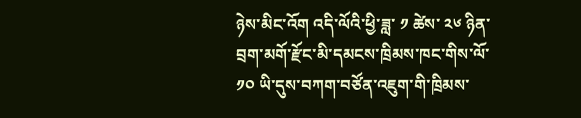ཉེས་མིང་འོག འདི་ལོའི་ཕྱི་ཟླ་ ༡ ཚེས་ ༢༦ ཉིན་བྲག་མགོ་རྫོང་མི་དམངས་ཁྲིམས་ཁང་གིས་ལོ་ ༡༠ ཡི་དུས་བཀག་བཙོན་འཇུག་གི་ཁྲིམས་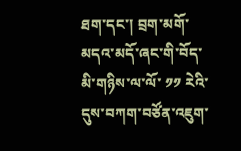ཐག་དང་། བྲག་མགོ་མདའ་མདོ་ཞང་གི་བོད་མི་གཉིས་ལ་ལོ་ ༡༡ རེའི་དུས་བཀག་བཙོན་འཇུག་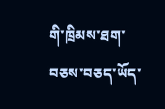གི་ཁྲིམས་ཐག་བཅས་བཅད་ཡོད་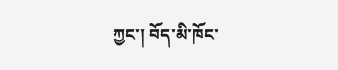ཀྱང་། བོད་མི་ཁོང་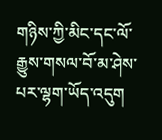གཉིས་ཀྱི་མིང་དང་ལོ་རྒྱུས་གསལ་བོ་མ་ཤེས་པར་ལྷག་ཡོད་འདུག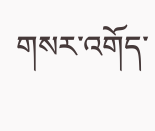གསར་འགོད་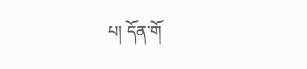པ། དོན་གོ